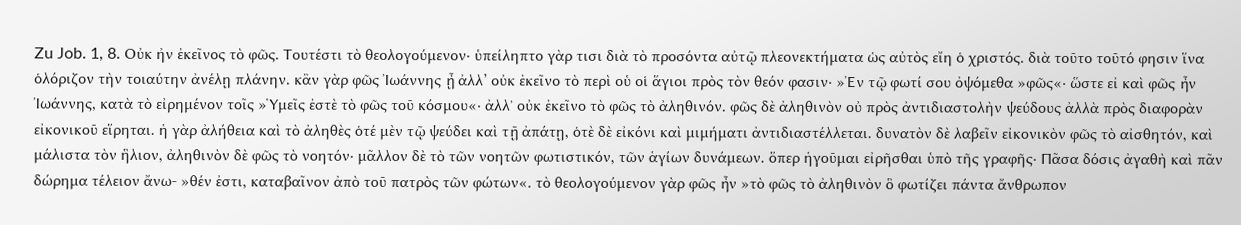Zu Job. 1, 8. Οὐκ ἠν ἐκεῖνος τὸ φῶς. Τουτέστι τὸ θεολογούμενον· ὑπείληπτο γὰρ τισι διὰ τὸ προσόντα αὐτῷ πλεονεκτήματα ὡς αὐτὸς εἴη ὁ χριστός. διὰ τοῦτο τοῦτό φησιν ἵνα ὁλόριζον τὴν τοιαύτην ἀνέλῃ πλάνην. κἂν γὰρ φῶς Ἰωάννης ᾖ ἀλλ’ οὐκ ἐκεῖνο τὸ περὶ οὑ οἱ ἅγιοι πρὸς τὸν θεόν φασιν· »Ἐν τῷ φωτί σου ὀψόμεθα »φῶς«· ὥστε εἰ καὶ φῶς ἦν Ἰωάννης, κατὰ τὸ εἰρημένον τοῖς »Ὑμεῖς ἐστὲ τὸ φῶς τοῦ κόσμου«· ἀλλ᾿ οὐκ ἐκεῖνο τὸ φῶς τὸ ἀληθινόν. φῶς δὲ ἀληθινὸν οὐ πρὸς ἀντιδιαστολὴν ψεύδους ἀλλὰ πρὸς διαφορὰν εἰκονικοῦ εἵρηται. ἡ γὰρ ἀλήθεια καὶ τὸ ἀληθὲς ὁτέ μὲν τῷ ψεύδει καὶ τῇ ἀπάτῃ, ὁτὲ δὲ εἰκόνι καὶ μιμήματι ἀντιδιαστέλλεται. δυνατὸν δὲ λαβεῖν εἰκονικὸν φῶς τὸ αἰσθητόν, καὶ μάλιστα τὸν ἣλιον, ἀληθινὸν δὲ φῶς τὸ νοητόν· μᾶλλον δὲ τὸ τῶν νοητῶν φωτιστικόν, τῶν ἁγίων δυνάμεων. ὅπερ ἡγοῦμαι εἰρῆσθαι ὑπὸ τῆς γραφῆς· Πᾶσα δόσις ἀγαθὴ καὶ πᾶν δώρημα τέλειον ἄνω- »θέν ἐστι, καταβαῖνον ἀπὸ τοῦ πατρὸς τῶν φώτων«. τὸ θεολογούμενον γὰρ φῶς ἦν »τὸ φῶς τὸ ἀληθινὸν ὃ φωτίζει πάντα ἄνθρωπον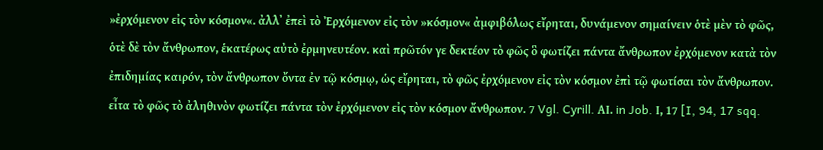»ἐρχόμενον εἰς τὸν κόσμον«. ἀλλ᾿ ἐπεὶ τὸ Ἐρχόμενον εἰς τὸν »κόσμον« ἀμφιβόλως εἴρηται, δυνάμενον σημαίνειν ὁτὲ μὲν τὸ φῶς, ὁτὲ δὲ τὸν ἄνθρωπον, ἑκατέρως αὐτὸ ἐρμηνευτέον. καὶ πρῶτόν γε δεκτέον τὸ φῶς ὃ φωτίζει πάντα ἄνθρωπον ἐρχόμενον κατὰ τὸν ἐπιδημίας καιρόν, τὸν ἄνθρωπον ὄντα ἐν τῷ κόσμῳ, ὡς εἴρηται, τὸ φῶς ἐρχόμενον εἰς τὸν κόσμον ἐπὶ τῷ φωτίσαι τὸν ἄνθρωπον. εἶτα τὸ φῶς τὸ ἀληθινὸν φωτίζει πάντα τὸν ἐρχόμενον εἰς τὸν κόσμον ἄνθρωπον. 7 Vgl. Cyrill. ΑΙ. in Job. Ι, 17 [I, 94, 17 sqq.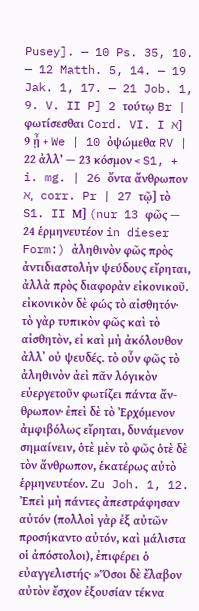Pusey]. — 10 Ps. 35, 10. — 12 Matth. 5, 14. — 19 Jak. 1, 17. — 21 Job. 1, 9. V. II P] 2 τούτῳ Br | φωτίσεσθαι Cord. VI. I ℵ] 9 ᾖ + We | 10 ὀψώμεθα RV | 22 ἀλλ’ — 23 κόσμον < S1, + i. mg. | 26 ὄντα ἄνθρωπον ℵ, corr. Pr | 27 τῷ] τὸ S1. II Μ] (nur 13 φῶς — 24 ἑρμηνευτέον in dieser Form:) ἀληθινὸν φῶς πρὸς ἀντιδιαστολὴν ψεύδους εἴρηται, ἀλλὰ πρὸς διαφορὰν εἰκονικοῦ. εἰκονικὸν δὲ φώς τὸ αἰσθητόν· τὸ γὰρ τυπικὸν φῶς καὶ τὸ αἰσθητὸν, εἰ καὶ μὴ ἀκόλουθον ἀλλ᾿ οὐ ψευδές. τὸ οὖν φῶς τὸ ἀληθινὸν ἀεὶ πᾶν λόγικὸν εὐεργετοῦν φωτίζει πάντα ἄν- θρωπον· ἐπεὶ δὲ τὸ Ἐρχόμενον ἀμφιβόλως εἴρηται, δυνάμενον σημαίνειν, ὁτὲ μὲν τὸ φῶς ὁτὲ δὲ τὸν ἄνθρωπον, ἑκατέρως αὐτὸ ἑρμηνευτέον. Zu Joh. 1, 12. Ἐπεὶ μὴ πάντες ἀπεστράφησαν αὐτόν (πολλοὶ γὰρ ἐξ αὐτῶν προσήκαντο αὐτόν, καὶ μάλιστα οἱ ἀπόστολοι), ἐπιφέρει ὁ εὐαγγελιστής· »Ὅσοι δὲ ἔλαβον αὐτὸν ἔσχον ἐξουσίαν τέκνα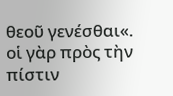θεοῦ γενέσθαι«. οἱ γὰρ πρὸς τὴν πίστιν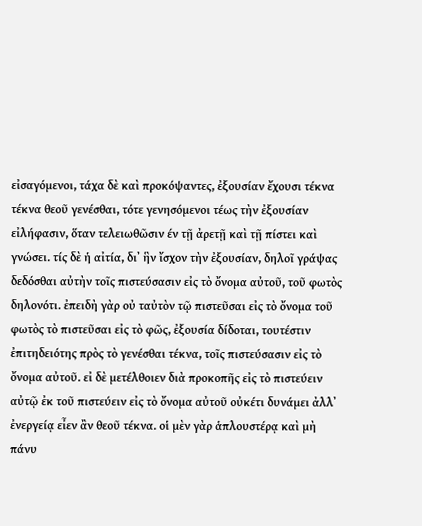εἰσαγόμενοι, τάχα δὲ καὶ προκόψαντες, ἐξουσίαν ἔχουσι τέκνα τέκνα θεοῦ γενέσθαι, τότε γενησόμενοι τέως τὴν ἐξουσίαν εἰλήφασιν, ὅταν τελειωθῶσιν έν τῇ ἀρετῇ καὶ τῇ πίστει καὶ γνώσει. τίς δὲ ἡ αἰτία, δι᾿ ἣν ἴσχον τὴν ἐξουσίαν, δηλοῖ γράψας δεδόσθαι αὐτὴν τοῖς πιστεύσασιν εἰς τὸ ὄνομα αὐτοῦ, τοῦ φωτὸς δηλονότι. ἐπειδὴ γὰρ οὐ ταὐτὸν τῷ πιστεῦσαι εἰς τὸ ὄνομα τοῦ φωτὸς τὸ πιστεῦσαι εἰς τὸ φῶς, ἐξουσία δίδοται, τουτέστιν ἐπιτηδειότης πρὸς τὸ γενέσθαι τέκνα, τοῖς πιστεύσασιν εἰς τὸ ὄνομα αὐτοῦ. εἰ δὲ μετέλθοιεν διὰ προκοπῆς εἰς τὸ πιστεύειν αὐτῷ ἐκ τοῦ πιστεύειν εἰς τὸ ὄνομα αὐτοῦ οὐκέτι δυνάμει ἀλλ᾿ ἐνεργείᾳ εἶεν ἂν θεοῦ τέκνα. οἱ μὲν γὰρ ἁπλουστέρᾳ καὶ μὴ πάνυ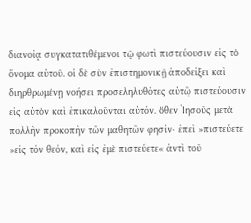διανοίᾳ συγκατατιθέμενοι τῷ φωτὶ πιστεύουσιν εἰς τὸ ὄνομα αὐτοῦ. οἱ δὲ σὺν ἐπιστημονικῇ ἀποδείξει καὶ διηρθρωμένῃ νοήσει προσεληλυθότες αὐτῶ̣ πιστεύουσιν εἰς αὐτὸν καὶ ἐπικαλοῦνται αὐτόν. ὅθεν Ἰησοῦς μετὰ πολλὴν προκοπὴν τῶν μαθητῶν φησίν· ἐπεὶ »πιστεύετε »εἰς τόν θεόν, καὶ εἰς ἐμὲ πιστεύετε« ἀντὶ τοῦ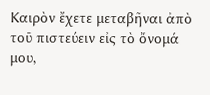Καιρὸν ἔχετε μεταβῆναι ἀπὸ τοῦ πιστεύειν εἰς τὸ ὄνομά μου,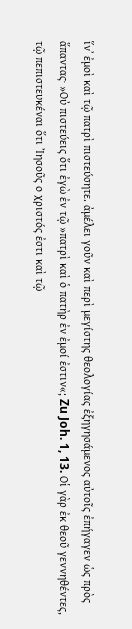ἵν᾿ ἐμοὶ καὶ τῷ πατρὶ πιστεύσητε. ἀμέλει γοῦν καὶ περὶ μεγίστης θεολογίας ἐξηγησάμενος αὐτοῖς ἐπήγαγεν ὡς πρὸς ἅπαντας· »Οὐ πιστεύεις ὅτι ἐγὼ ἐν τῷ »πατρὶ καὶ ὁ πατὴρ ἐν ἐμοί ἐστιν«; Zu Joh. 1, 13. Οἱ γὰρ ἐκ θεοῦ γεννηθέντες, τῷ πεπιστευκέναι ὅτι Ἰησοῦς ο χριστός ἐστι καὶ τῷ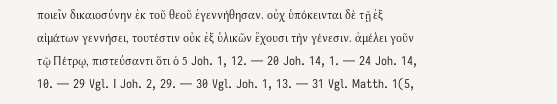ποιεῖν δικαιοσύνην ἐκ τοῦ θεοῦ ἐγεννήθησαν. οὐχ ὑπόκεινται δὲ τῇ ἐξ αἱμάτων γεννήσει, τουτέστιν οὐκ ἐξ ὑλικῶν ἔχουσι τὴν γένεσιν. ἀμέλει γοῦν τῷ Πέτρῳ, πιστεύσαντι ὅτι ὁ 5 Joh. 1, 12. — 20 Joh. 14, 1. — 24 Joh. 14, 10. — 29 Vgl. Ι Joh. 2, 29. — 30 Vgl. Joh. 1, 13. — 31 Vgl. Matth. 1(5,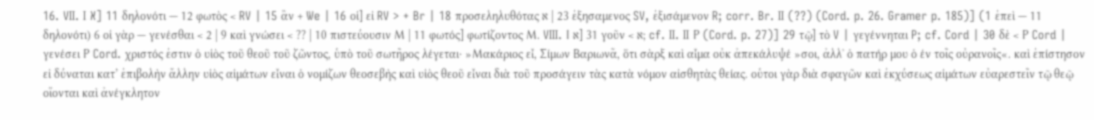16. VII. I ℵ] 11 δηλονότι — 12 φωτὸς < RV | 15 ἂν + We | 16 οἱ] εἰ RV > + Br | 18 προσεληλυθότας ℵ | 23 ἐξησαμενος SV, ἐξισάμενον R; corr. Br. II (??) (Cord. p. 26. Gramer p. 185)] (1 ἐπεὶ — 11 δηλονότι) 6 οἱ γὰρ — γενέσθαι < 2 | 9 καὶ γνώσει < ?? | 10 πιστεύουσιν Μ | 11 φωτός] φωτίζοντος Μ. VIII. Ι ℵ] 31 γοῦν < ℵ; cf. II. II Ρ (Cord. p. 27)] 29 τῷ] τὸ V | γεγέννηται P; cf. Cord | 30 δὲ < Ρ Cord | γενέσει Ρ Cord. χριστός ἐστιν ὁ υἱὸς τοῦ θεοῦ τοῦ ζῶντος, ὑπὸ τοῦ σωτῆρος λέγεται· »Μακάριος εἶ, Σίμων Βαριωνᾶ, ὅτι σὰρξ καὶ αἷμα οὐκ ἀπεκάλυψέ »σοι, ἀλλ᾿ ὁ πατήρ μου ὁ έν τοῖς οὐρανοῖς«. καὶ ἐπίστησον εἰ δύναται κατ’ ἐπιβολὴν ἄλλην υἱὸς αἱμάτων εἶναι ὁ νομίζων θεοσεβὴς καὶ υἱὸς θεοῦ εἶναι διὰ τοῦ προσάγειν τὰς κατὰ νόμον αἰσθητὰς θείας. οὑτοι γὰρ διὰ σφαγῶν καὶ ἐκχύσεως αἱμάτων εὐαρεστεῖν τῷ θεῷ οἴονται καὶ ἀνέγκλητον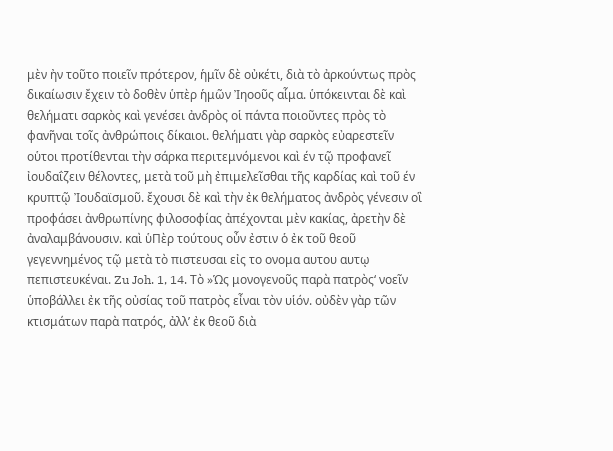μὲν ἠν τοῦτο ποιεῖν πρότερον, ἡμῖν δὲ οὐκέτι, διὰ τὸ ἀρκούντως πρὸς δικαίωσιν ἔχειν τὸ δοθὲν ὑπὲρ ἡμῶν Ἰηοοῦς αἷμα. ὑπόκεινται δὲ καὶ θελήματι σαρκὸς καὶ γενέσει ἀνδρὸς οἱ πάντα ποιοῦντες πρὸς τὸ φανῆναι τοῖς ἀνθρώποις δίκαιοι. θελήματι γὰρ σαρκὸς εὐαρεστεῖν οὑτοι προτίθενται τὴν σάρκα περιτεμνόμενοι καὶ έν τῷ προφανεῖ ἰουδαΐζειν θέλοντες, μετὰ τοῦ μὴ ἐπιμελεῖσθαι τῆς καρδίας καὶ τοῦ έν κρυπτῷ Ἰουδαϊσμοῦ. ἔχουσι δὲ καὶ τὴν ἐκ θελήματος ἀνδρὸς γένεσιν οἳ προφάσει ἀνθρωπίνης φιλοσοφίας ἀπέχονται μὲν κακίας, ἀρετὴν δὲ ἀναλαμβάνουσιν. καὶ ὑΠὲρ τούτους οὖν ἐστιν ὁ ἐκ τοῦ θεοῦ γεγεννημένος τῷ μετὰ τὸ πιστευσαι εἰς το ονομα αυτου αυτῳ πεπιστευκέναι. Zu Joh. 1, 14. Τὸ »Ὡς μονογενοῦς παρὰ πατρὸς‘ νοεῖν ὑποβάλλει ἐκ τῆς οὐσίας τοῦ πατρὸς εἶναι τὸν υἱόν. οὐδὲν γὰρ τῶν κτισμάτων παρὰ πατρός, ἀλλ’ ἐκ θεοῦ διὰ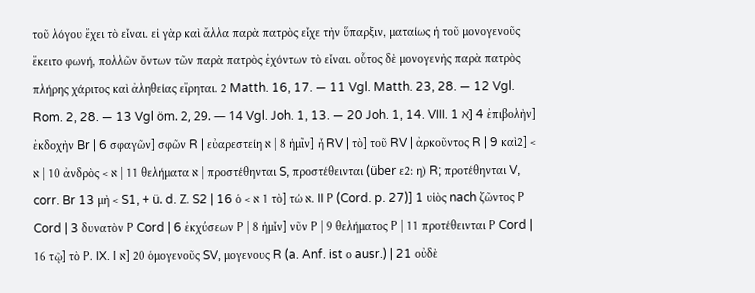τοῦ λόγου ἔχει τὸ εἶναι. εἰ γὰρ καὶ ἄλλα παρὰ πατρὸς εἶχε τὴν ὕπαρξιν, ματαίως ἡ τοῦ μονογενοῦς ἔκειτο φωνή, πολλῶν ὄντων τῶν παρὰ πατρὸς ἐχόντων τὸ εἶναι. οὗτος δὲ μονογενὴς παρὰ πατρὸς πλήρης χάριτος καὶ ἀληθείας εἴρηται. 2 Matth. 16, 17. — 11 Vgl. Matth. 23, 28. — 12 Vgl. Rom. 2, 28. — 13 Vgl öm. 2, 29. — 14 Vgl. Joh. 1, 13. — 20 Joh. 1, 14. VIII. 1 ℵ] 4 ἐπιβολὴν] ἐκδοχὴν Br | 6 σφαγῶν] σφῶν R | εὐαρεστείη ℵ | 8 ἡμῖν] ἧ RV | τὸ] τοῦ RV | ἀρκοῦντος R | 9 καὶ2] < ℵ | 10 ἀνδρὸς < ℵ | 11 θελήματα ℵ | προστέθηνται S, προστέθεινται (über ε2: η) R; προτέθηνται V, corr. Br 13 μὴ < S1, + ü. d. Ζ. S2 | 16 ὁ < ℵ 1 τὸ] τώ ℵ. II Ρ (Cord. p. 27)] 1 υἱὸς nach ζῶντος Ρ Cord | 3 δυνατὸν Ρ Cord | 6 ἐκχύσεων Ρ | 8 ἡμἶν] νῦν Ρ | 9 θελήματος Ρ | 11 προτέθεινται Ρ Cord | 16 τῷ] τὸ Ρ. IX. Ι ℵ] 20 ὁμογενοῦς SV, μογενους R (a. Anf. ist ο ausr.) | 21 οὐδὲ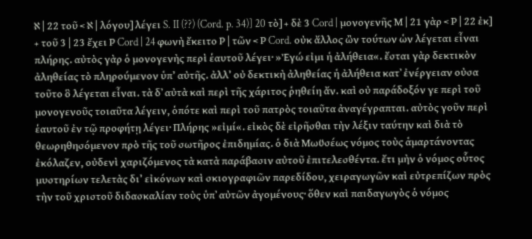ℵ | 22 τοῦ < ℵ | λόγου] λέγει S. II (??) (Cord. p. 34)] 20 τὸ] + δὲ 3 Cord | μονογενῆς Μ | 21 γὰρ < Ρ | 22 ἐκ] + τοῦ 3 | 23 ἔχει Ρ Cord | 24 φωνὴ ἔκειτο Ρ | τῶν < Ρ Cord. οὐκ ἄλλος ὢν τούτων ὡν λέγεται εἶναι πλήρης. αὐτὸς γὰρ ὁ μονογενὴς περὶ ἑαυτοῦ λέγει· »Ἐγώ εἰμι ἡ ἀλήθεια«. ἔσται γὰρ δεκτικὸν ἀληθείας τὸ πληρούμενον ὑπ’ αὐτῆς. ἀλλ’ οὐ δεκτικὴ ἀληθείας ἡ ἀλήθεια κατ᾿ ἐνέργειαν οὐσα τοῦτο ὃ λέγεται εἶναι. τὰ δ᾿ αὐτὰ καὶ περὶ τῆς χάριτος ῥηθείη ἄν. καὶ οὐ παράδοξόν γε περὶ τοῦ μονογενοῦς τοιαῦτα λέγειν, ὁπότε καὶ περὶ τοῦ πατρὸς τοιαῦτα ἀναγέγραπται. αὐτὸς γοῦν περὶ ἑαυτοῦ ἐν τῷ προφήτῃ λέγει· Πλήρης »εἰμί«. εἰκὸς δὲ εἰρῆσθαι τὴν λέξιν ταύτην καὶ διὰ τὸ θεωρηθησόμενον πρὸ τῆς τοῦ σωτῆρος ἐπιδημίας. ὁ διὰ Μωϋσέως νόμος τοὺς ἁμαρτάνοντας ἐκόλαζεν, οὐδενὶ χαριζόμενος τὰ κατὰ παράβασιν αὐτοῦ ἐπιτελεσθέντα. ἔτι μὴν ὁ νόμος οὗτος μυστηρίων τελετὰς δι’ εἰκόνων καὶ σκιογραφιῶν παρεδίδου, χειραγωγῶν καὶ εὐτρεπίζων πρὸς τὴν τοῦ χριστοῦ διδασκαλίαν τοὺς ὑπ᾿ αὐτῶν ἀγομένους· ὅθεν καὶ παιδαγωγὸς ὁ νόμος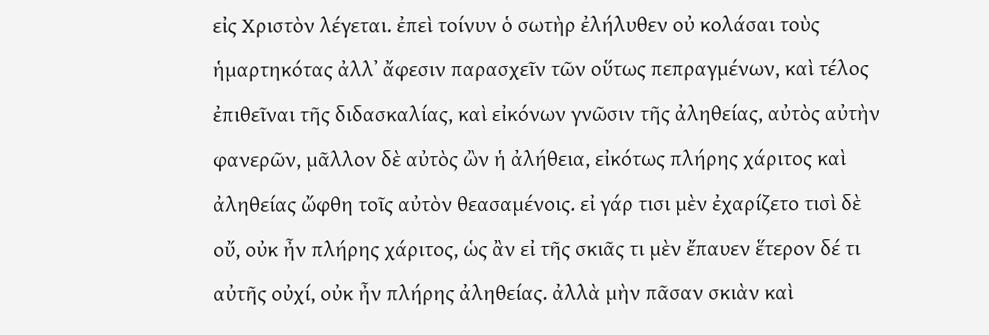εἰς Χριστὸν λέγεται. ἐπεὶ τοίνυν ὁ σωτὴρ ἐλήλυθεν οὐ κολάσαι τοὺς ἡμαρτηκότας ἀλλ᾿ ἄφεσιν παρασχεῖν τῶν οὕτως πεπραγμένων, καὶ τέλος ἐπιθεῖναι τῆς διδασκαλίας, καὶ εἰκόνων γνῶσιν τῆς ἀληθείας, αὐτὸς αὐτὴν φανερῶν, μᾶλλον δὲ αὐτὸς ὢν ἡ ἀλήθεια, εἰκότως πλήρης χάριτος καὶ ἀληθείας ὤφθη τοῖς αὐτὸν θεασαμένοις. εἰ γάρ τισι μὲν ἐχαρίζετο τισὶ δὲ οὔ, οὐκ ἦν πλήρης χάριτος, ὡς ἂν εἰ τῆς σκιᾶς τι μὲν ἔπαυεν ἕτερον δέ τι αὐτῆς οὐχί, οὐκ ἦν πλήρης ἀληθείας. ἀλλὰ μὴν πᾶσαν σκιὰν καὶ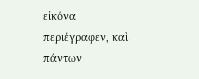εἰκόνα περιέγραφεν, καὶ πάντων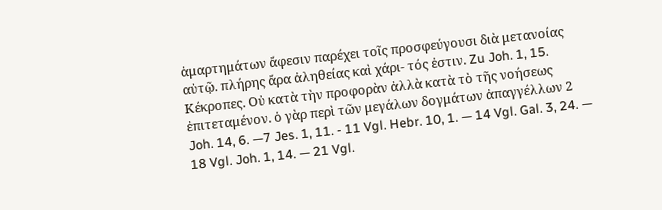ἁμαρτημάτων ἄφεσιν παρέχει τοῖς προσφεύγουσι διὰ μετανοίας αὐτῶ̣. πλήρης ἄρα ἀληθείας καὶ χάρι- τός ἐστιν. Zu Joh. 1, 15. Κέκροπες. Οὐ κατὰ τὴν προφορὰν ἀλλὰ κατὰ τὸ τῆς νοήσεως ἐπιτεταμένον. ὁ γὰρ περὶ τῶν μεγάλων δογμάτων ἀπαγγέλλων 2 Joh. 14, 6. —7 Jes. 1, 11. - 11 Vgl. Hebr. 10, 1. — 14 Vgl. Gal. 3, 24. — 18 Vgl. Joh. 1, 14. — 21 Vgl.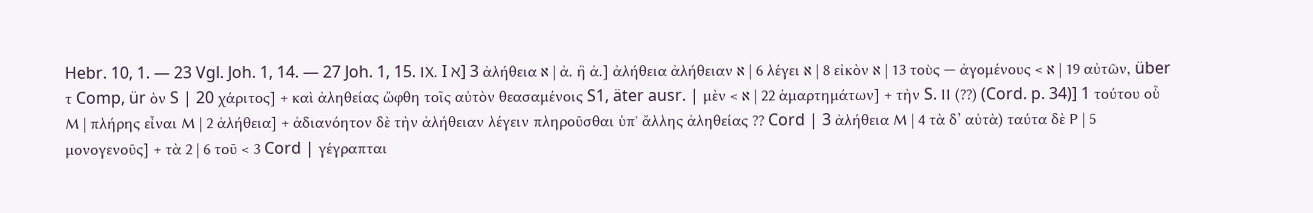Hebr. 10, 1. — 23 Vgl. Joh. 1, 14. — 27 Joh. 1, 15. ΙΧ. I ℵ] 3 ἀλήθεια ℵ | ἀ. ἢ ἀ.] ἀλήθεια ἀλήθειαν ℵ | 6 λέγει ℵ | 8 εἰκὸν ℵ | 13 τοὺς — ἀγομένους < ℵ | 19 αὐτῶν, über τ Comp, ür ὸν S | 20 χάριτος] + καὶ ἀληθείας ὤφθη τοῖς αὐτὸν θεασαμένοις S1, äter ausr. | μὲν < ℵ | 22 ἁμαρτημάτων] + τὴν S. ΙΙ (??) (Cord. p. 34)] 1 τούτου οὗ Μ | πλήρης εἶναι Μ | 2 ἀλήθεια] + ἀδιανόητον δὲ τὴν ἀλήθειαν λέγειν πληροῦσθαι ὑπ᾿ ἄλλης ἀληθείας ?? Cord | 3 ἀλήθεια Μ | 4 τὰ δ’ αὐτὰ) ταύτα δὲ Ρ | 5 μονογενοῦς] + τὰ 2 | 6 τοῦ < 3 Cord | γέγραπται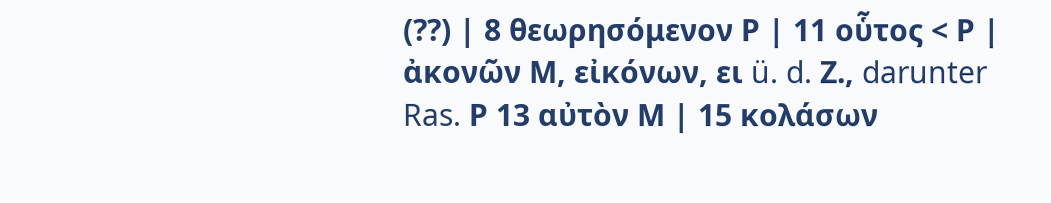(??) | 8 θεωρησόμενον Ρ | 11 οὗτος < Ρ | ἀκονῶν Μ, εἰκόνων, ει ü. d. Ζ., darunter Ras. Ρ 13 αὐτὸν Μ | 15 κολάσων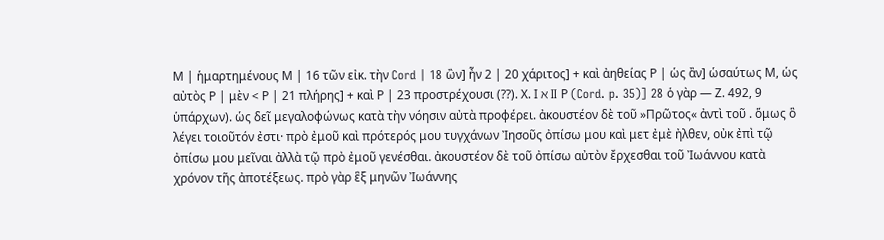Μ | ἡμαρτημένους Μ | 16 τῶν εἰκ. τὴν Cord | 18 ὢν] ἦν 2 | 20 χάριτος] + καὶ ἀηθείας Ρ | ὡς ἂν] ὡσαύτως Μ, ὡς αὐτὸς Ρ | μὲν < Ρ | 21 πλήρης] + καὶ Ρ | 23 προστρέχουσι (??). Χ. Ι ℵ II Ρ (Cord. p. 35)] 28 ὁ γὰρ — Ζ. 492, 9 ὑπάρχων). ὡς δεῖ μεγαλοφώνως κατὰ τὴν νόησιν αὐτὰ προφέρει. ἀκουστέον δὲ τοῦ »Πρῶτος« ἀντὶ τοῦ . ὅμως ὃ λέγει τοιοῦτόν ἐστι· πρὸ ἐμοῦ καὶ πρότερός μου τυγχάνων Ἰησοῦς ὀπίσω μου καὶ μετ ἐμὲ ἠλθεν, οὐκ ἐπὶ τῷ ὀπίσω μου μεῖναι ἀλλὰ τῷ πρὸ ἐμοῦ γενέσθαι. ἀκουστέον δὲ τοῦ ὀπίσω αὐτὸν ἔρχεσθαι τοῦ Ἰωάννου κατὰ χρόνον τῆς ἀποτέξεως. πρὸ γὰρ ἓξ μηνῶν Ἰωάννης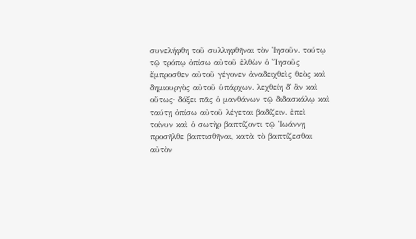συνελήφθη τοῦ συλληφθῆναι τὸν Ἰησοῦν. τούτῳ τῷ τρόπῳ ὀπίσω αὐτοῦ ἐλθὼν ὁ Ἴησοῦς ἔμπροσθεν αὐτοῦ γέγονεν ἀναδειχθεὶς θεὸς καὶ δημιουργὸς αὐτοῦ ὑπάρχων. λεχθείη δ᾿ ἂν καὶ οὕτως· δόξει πᾶς ὁ μανθάνων τῷ διδασκάλῳ καὶ ταύτῃ ὀπίσω αὐτοῦ λέγεται βαδίζειν. ἐπεὶ τοίνυν καὶ ὁ σωτὴρ βαπτίζοντι τῷ Ἰωάννῃ προσῆλθε βαπτισθῆναι, κατὰ τὸ βαπτίζεσθαι αὐτὸν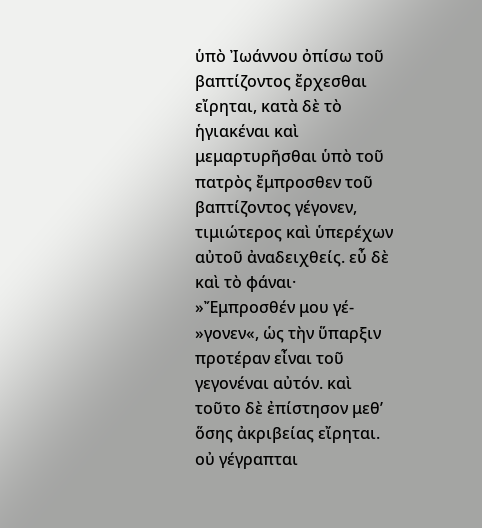ὑπὸ Ἰωάννου ὀπίσω τοῦ βαπτίζοντος ἔρχεσθαι εἴρηται, κατὰ δὲ τὸ ἡγιακέναι καὶ μεμαρτυρῆσθαι ὑπὸ τοῦ πατρὸς ἔμπροσθεν τοῦ βαπτίζοντος γέγονεν, τιμιώτερος καὶ ὑπερέχων αὐτοῦ ἀναδειχθείς. εὖ δὲ καὶ τὸ φάναι· »Ἔμπροσθέν μου γέ- »γονεν«, ὡς τὴν ὕπαρξιν προτέραν εἶναι τοῦ γεγονέναι αὐτόν. καὶ τοῦτο δὲ ἐπίστησον μεθ’ ὅσης ἀκριβείας εἴρηται. οὐ γέγραπται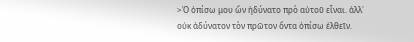>Ὁ ὀπίσω μου ὤν ἠδύνατο πρὸ αὐτοῦ εἶναι. ἀλλ᾿ οὐκ ἀδύνατον τὸν πρῶτον ὄντα ὀπίσω ἐλθεῖν.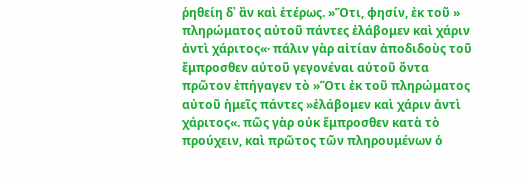ῥηθείη δ᾿ ἂν καὶ ἑτέρως. »Ὅτι, φησίν, ἐκ τοῦ » πληρώματος αὐτοῦ πάντες ἐλάβομεν καὶ χάριν ἀντὶ χάριτος«· πάλιν γὰρ αἰτίαν ἀποδιδοὺς τοῦ ἔμπροσθεν αὐτοῦ γεγονέναι αὐτοῦ ὄντα πρῶτον ἐπήγαγεν τὸ »Ὅτι ἐκ τοῦ πληρώματος αὐτοῦ ἡμεῖς πάντες »ἐλάβομεν καὶ χάριν ἀντὶ χάριτος«. πῶς γὰρ οὐκ ἔμπροσθεν κατὰ τὸ προύχειν, καὶ πρῶτος τῶν πληρουμένων ὁ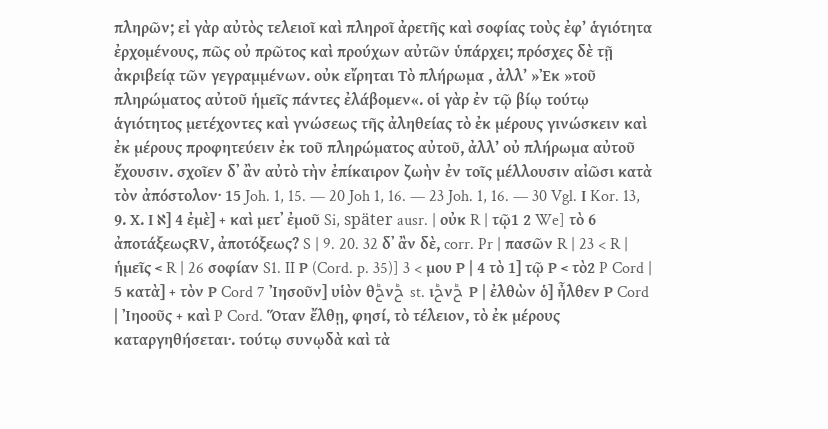πληρῶν; εἰ γὰρ αὐτὸς τελειοῖ καὶ πληροῖ ἀρετῆς καὶ σοφίας τοὺς ἐφ’ ἁγιότητα ἐρχομένους, πῶς οὐ πρῶτος καὶ προύχων αὐτῶν ὑπάρχει; πρόσχες δὲ τῇ ἀκριβείᾳ τῶν γεγραμμένων. οὐκ εἴρηται Τὸ πλήρωμα , ἀλλ’ »Ἐκ »τοῦ πληρώματος αὐτοῦ ἡμεῖς πάντες ἐλάβομεν«. οἱ γὰρ ἐν τῷ βίῳ τούτῳ ἁγιότητος μετέχοντες καὶ γνώσεως τῆς ἀληθείας τὸ ἐκ μέρους γινώσκειν καὶ ἐκ μέρους προφητεύειν ἐκ τοῦ πληρώματος αὐτοῦ, ἀλλ’ οὐ πλήρωμα αὐτοῦ ἔχουσιν. σχοῖεν δ᾿ ἂν αὐτὸ τὴν ἐπίκαιρον ζωὴν ἐν τοῖς μέλλουσιν αἰῶσι κατὰ τὸν ἀπόστολον· 15 Joh. 1, 15. — 20 Joh 1, 16. — 23 Joh. 1, 16. — 30 Vgl. Ι Kor. 13, 9. Χ. Ι ℵ] 4 ἐμὲ] + καὶ μετ᾿ ἐμοῦ Si, später ausr. | οὐκ R | τῷ1 2 We] τὸ 6 ἀποτάξεωςRV, ἀποτόξεως? S | 9. 20. 32 δ᾿ ἂν δὲ, corr. Pr | πασῶν R | 23 < R | ἡμεῖς < R | 26 σοφίαν S1. II Ρ (Cord. p. 35)] 3 < μου Ρ | 4 τὸ 1] τῷ Ρ < τὸ2 P Cord | 5 κατὰ] + τὸν Ρ Cord 7 Ἰησοῦν] υἱὸν θݲνݲ st. ιݲνݲ Ρ | ἐλθὼν ὁ] ἦλθεν Ρ Cord | Ἰηοοῦς + καὶ P Cord. Ὅταν ἔλθῃ, φησί, τὸ τέλειον, τὸ ἐκ μέρους καταργηθήσεται·. τούτῳ συνῳδὰ καὶ τὰ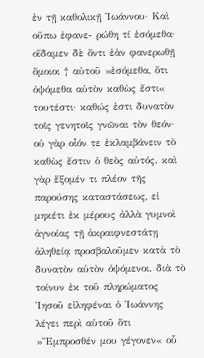ἐν τῇ καθολικῇ Ἰωάννου· Καὶ οὔπω ἐφανε- ρώθη τί ἐσόμεθα· οἴδαμεν δὲ ὄντι ἐὰν φανερωθῇ ὅμοιοι † αὐτοῦ »ἐσόμεθα, ὅτι ὀψόμεθα αὐτὸν καθὼς ἔστι« τουτέστι· καθώς ἐστι δυνατὸν τοῖς γενητοῖς γνῶναι τὸν θεόν· οὐ γὰρ οἷόν τε ἐκλαμβάνειν τὸ καθὼς ἔστιν ὁ θεὸς αὐτός. καὶ γὰρ ἕξομέν τι πλέον τῆς παρούσης καταστάσεως, εἰ μηκέτι ἐκ μέρους ἀλλὰ γυμνοὶ ἀγνοίας τῇ ἀκραιφνεστάτῃ ἀληθείᾳ προσβαλοῦμεν κατὰ τὸ δυνατὸν αὐτὸν ὀψόμενοι. διὰ τὸ τοίνυν ἐκ τοῦ πληρώματος Ἰησοῦ εἰληφέναι ὁ Ἰωάννης λέγει περὶ αὑτοῦ ὅτι »Ἔμπροσθέν μου γέγονεν« οὗ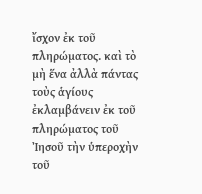ἴσχον ἐκ τοῦ πληρώματος. καὶ τὸ μὴ ἕνα ἀλλὰ πάντας τοὺς ἁγίους ἐκλαμβάνειν ἐκ τοῦ πληρώματος τοῦ Ἰησοῦ τὴν ὑπεροχὴν τοῦ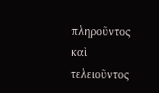πληροῦντος καὶ τελειοῦντος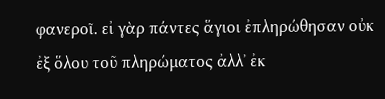φανεροῖ. εἰ γὰρ πάντες ἅγιοι ἐπληρώθησαν οὐκ ἐξ ὅλου τοῦ πληρώματος ἀλλ᾿ ἐκ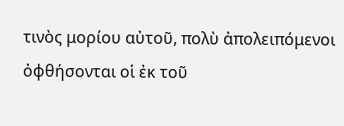τινὸς μορίου αὐτοῦ, πολὺ ἀπολειπόμενοι ὀφθήσονται οἱ ἐκ τοῦ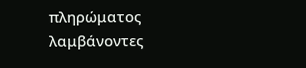πληρώματος λαμβάνοντες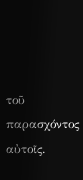τοῦ παρασχόντος αὐτοῖς.